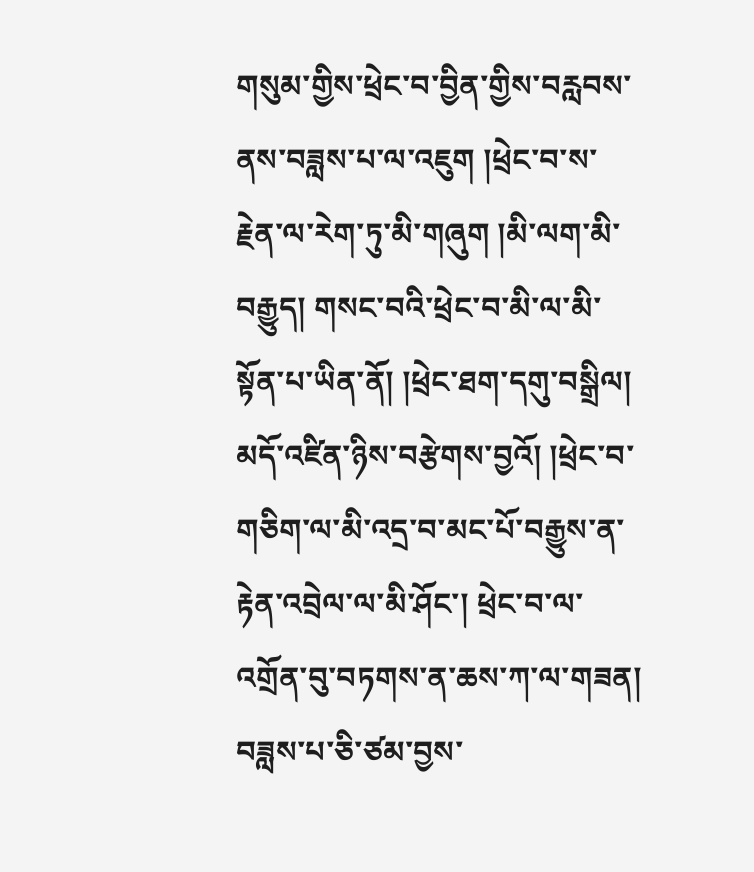གསུམ་གྱིས་ཕྲེང་བ་བྱིན་གྱིས་བརླབས་ནས་བཟླས་པ་ལ་འཇུག །ཕྲེང་བ་ས་རྗེན་ལ་རེག་ཏུ་མི་གཞུག །མི་ལག་མི་བརྒྱུད། གསང་བའི་ཕྲེང་བ་མི་ལ་མི་སྟོན་པ་ཡིན་ནོ། །ཕྲེང་ཐག་དགུ་བསྒྲིལ། མདོ་འཛིན་ཉིས་བརྩེགས་བྱའོ། །ཕྲེང་བ་གཅིག་ལ་མི་འདྲ་བ་མང་པོ་བརྒྱུས་ན་རྟེན་འབྲེལ་ལ་མི་ཤོང་། ཕྲེང་བ་ལ་འགྲོན་བུ་བཏགས་ན་ཆས་ཀ་ལ་གཟན། བཟླས་པ་ཅི་ཙམ་བྱས་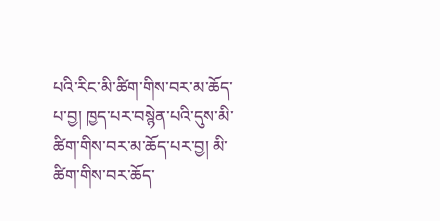པའི་རིང་མི་ཚིག་གིས་བར་མ་ཆོད་པ་བྱ། ཁྱད་པར་བསྙེན་པའི་དུས་མི་ཚིག་གིས་བར་མ་ཆོད་པར་བྱ། མི་ཚིག་གིས་བར་ཆོད་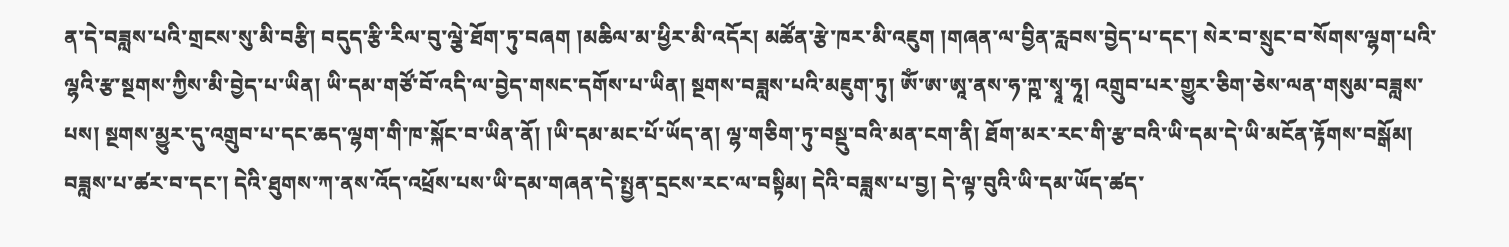ན་དེ་བཟླས་པའི་གྲངས་སུ་མི་བརྩི། བདུད་རྩི་རིལ་བུ་ལྕེ་ཐོག་ཏུ་བཞག །མཆིལ་མ་ཕྱིར་མི་འདོར། མཚོན་རྩེ་ཁར་མི་འཇུག །གཞན་ལ་བྱིན་རླབས་བྱེད་པ་དང་། སེར་བ་སྲུང་བ་སོགས་ལྷག་པའི་ལྷའི་རྩ་སྔགས་ཀྱིས་མི་བྱེད་པ་ཡིན། ཡི་དམ་གཙོ་བོ་འདི་ལ་བྱེད་གསང་དགོས་པ་ཡིན། སྔགས་བཟླས་པའི་མཇུག་ཏུ། ཨོཾ་ཨ་ཨཱ་ནས་ཧ་ཀྵ་སྭཱ་ཧཱ། འགྲུབ་པར་གྱུར་ཅིག་ཅེས་ལན་གསུམ་བཟླས་པས། སྔགས་མྱུར་དུ་འགྲུབ་པ་དང་ཆད་ལྷག་གི་ཁ་སྐོང་བ་ཡིན་ནོ། །ཡི་དམ་མང་པོ་ཡོད་ན། ལྷ་གཅིག་ཏུ་བསྡུ་བའི་མན་ངག་ནི། ཐོག་མར་རང་གི་རྩ་བའི་ཡི་དམ་དེ་ཡི་མངོན་རྟོགས་བསྒོམ། བཟླས་པ་ཚར་བ་དང་། དེའི་ཐུགས་ཀ་ནས་འོད་འཕྲོས་པས་ཡི་དམ་གཞན་དེ་སྤྱན་དྲངས་རང་ལ་བསྟིམ། དེའི་བཟླས་པ་བྱ། དེ་ལྟ་བུའི་ཡི་དམ་ཡོད་ཚད་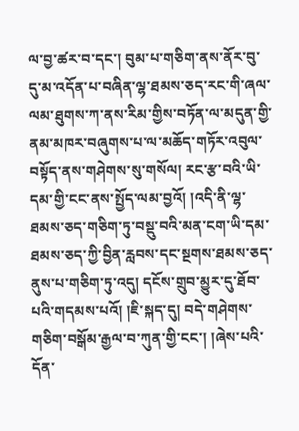ལ་བྱ་ཚར་བ་དང་། བུམ་པ་གཅིག་ནས་ནོར་བུ་དུ་མ་འདོན་པ་བཞིན་ལྷ་ཐམས་ཅད་རང་གི་ཞལ་ལམ་ཐུགས་ཀ་ནས་རིམ་གྱིས་བཏོན་ལ་མདུན་གྱི་ནམ་མཁར་བཞུགས་པ་ལ་མཆོད་གཏོར་འབུལ་བསྟོད་ནས་གཤེགས་སུ་གསོལ། རང་རྩ་བའི་ཡི་དམ་གྱི་ངང་ནས་སྤྱོད་ལམ་བྱའོ། །འདི་ནི་ལྷ་ཐམས་ཅད་གཅིག་ཏུ་བསྡུ་བའི་མན་ངག་ཡི་དམ་ཐམས་ཅད་ཀྱི་བྱིན་རླབས་དང་སྔགས་ཐམས་ཅད་ནུས་པ་གཅིག་ཏུ་འདུ། དངོས་གྲུབ་མྱུར་དུ་ཐོབ་པའི་གདམས་པའོ། །ཇི་སྐད་དུ། བདེ་གཤེགས་གཅིག་བསྒོམ་རྒྱལ་བ་ཀུན་གྱི་ངང་། །ཞེས་པའི་དོན་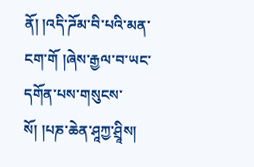ནོ། །འདི་ཌོམ་བི་པའི་མན་ངག་གོ །ཞེས་རྒྱལ་བ་ཡང་དགོན་པས་གསུངས་སོ། །པཎ་ཆེན་ཤཱཀྱ་ཤྲཱིས།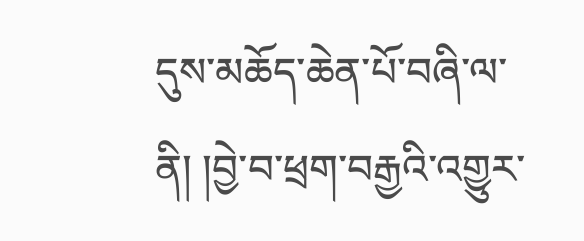དུས་མཆོད་ཆེན་པོ་བཞི་ལ་ནི། །བྱེ་བ་ཕྲག་བརྒྱའི་འགྱུར་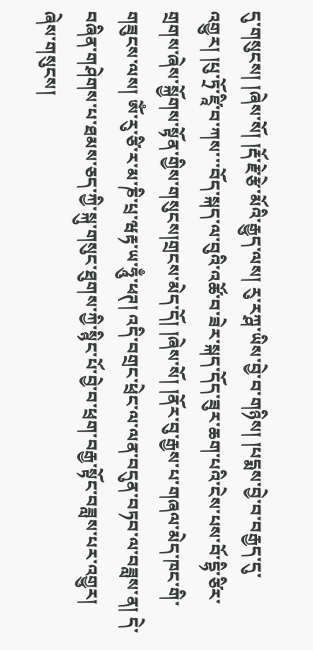དུ་གསུངས། །ཞེས་སོ། །རྡོ་རྗེ་རྩེ་མོའི་རྒྱུད་ལས། རུ་རཀྴ་ཡིས་བྱེ་བ་གཉིས། །པདྨས་བྱེ་བ་བརྒྱད་དུ་འགྱུར། །པུ་ཏྲོ་ཛཱི་བ་ཀས་་་བོད་སྐད་ལ་བུའི་འཚོ་བ་ཟེར་སྐད་དོད་ཟུར་ཆག་པའི་ངེས་པས་བོ་དྷི་ཙིར་གྲགས་ཞེས་སྐྱོགས་སྟོན་གྱིས་གསུངས།གྲངས་མེད་དོ། །ཞེས་སོ། །ནོར་བུ་རྒྱས་པ་གཞལ་མེད་ཁང་གི་གཟུངས་ལས། ཨོཾ་རུ་ཙི་ར་མ་ཎི་པྲ་ཝརྟ་ཡ་ཧཱུྃ་ཕཊ། འདི་བགྲང་ཕྲེང་ལ་ལན་བདུན་བཏབ་ལ་བཟླས་ན། དེ་བཞིན་གཤེགས་པ་ཐམས་ཅད་ཀྱི་སྐུ་གསུང་ཐུགས་ཀྱི་སྙིང་པོ་བྱེ་བ་ཕྲག་བརྒྱ་སྟོང་བཟླས་པར་འགྱུར། ཞེས་གསུངས།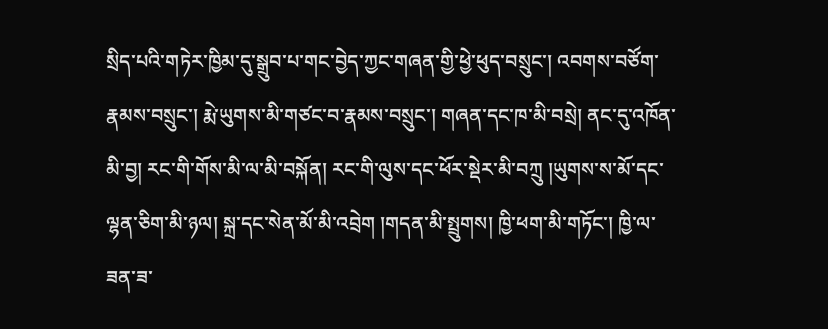སྲིད་པའི་གཏེར་ཁྱིམ་དུ་སྒྲུབ་པ་གང་བྱེད་ཀྱང་གཞན་གྱི་ཕྱེ་ཕུད་བསྲུང་། འབགས་བཙོག་རྣམས་བསྲུང་། རྨེ་ཡུགས་མི་གཙང་བ་རྣམས་བསྲུང་། གཞན་དང་ཁ་མི་བསྲེ། ནང་དུ་འཁོན་མི་བྱ། རང་གི་གོས་མི་ལ་མི་བསྐོན། རང་གི་ལུས་དང་ཕོར་སྡེར་མི་བཀྲུ །ཡུགས་ས་མོ་དང་ལྷན་ཅིག་མི་ཉལ། སྐྲ་དང་སེན་མོ་མི་འབྲེག །གདན་མི་སྤྲུགས། ཁྱི་ཕག་མི་གཏོང་། ཁྱི་ལ་ཟན་ཟ་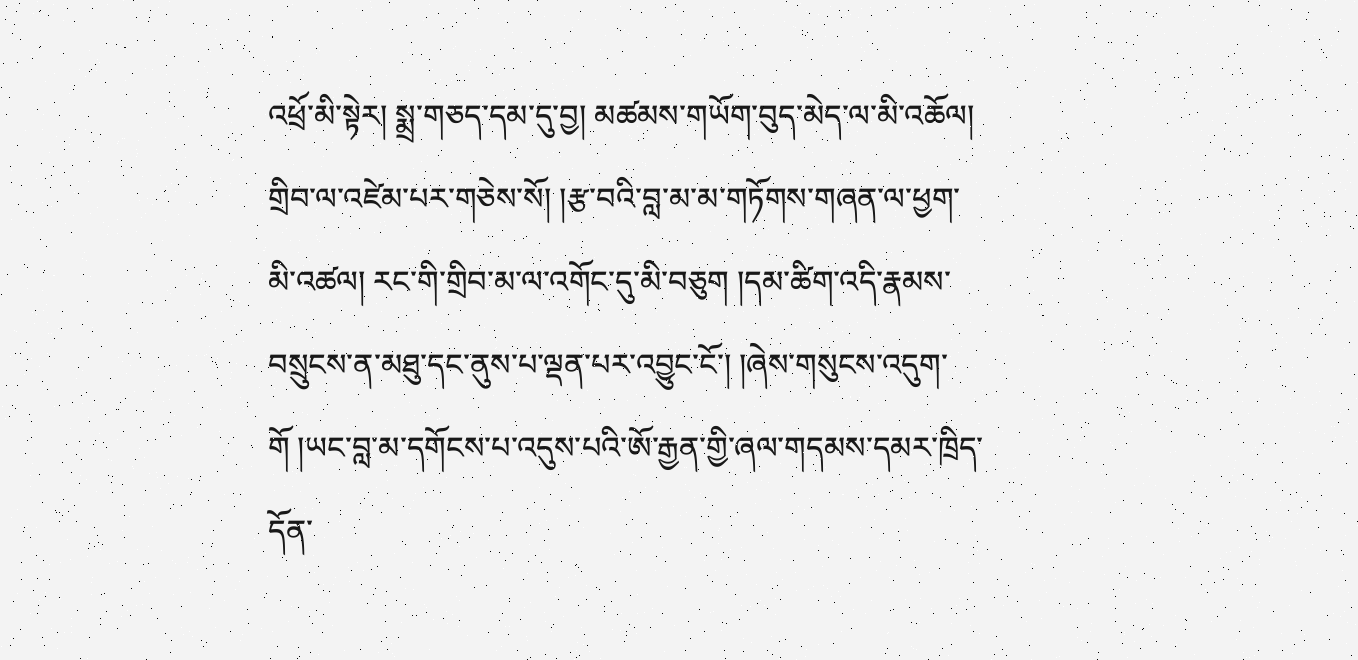འཕྲོ་མི་སྟེར། སྨྲ་གཅད་དམ་དུ་བྱ། མཚམས་གཡོག་བུད་མེད་ལ་མི་འཆོལ། གྲིབ་ལ་འཛེམ་པར་གཅེས་སོ། །རྩ་བའི་བླ་མ་མ་གཏོགས་གཞན་ལ་ཕྱག་མི་འཚལ། རང་གི་གྲིབ་མ་ལ་འགོང་དུ་མི་བཅུག །དམ་ཚིག་འདི་རྣམས་བསྲུངས་ན་མཐུ་དང་ནུས་པ་ལྡན་པར་འབྱུང་ངོ་། །ཞེས་གསུངས་འདུག་གོ །ཡང་བླ་མ་དགོངས་པ་འདུས་པའི་ཨོ་རྒྱན་གྱི་ཞལ་གདམས་དམར་ཁྲིད་དོན་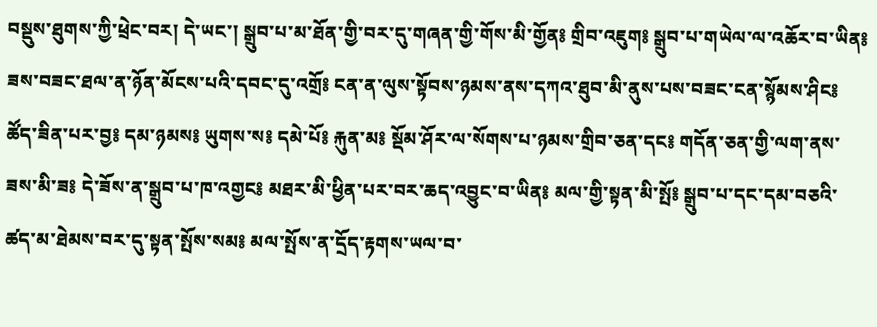བསྡུས་ཐུགས་ཀྱི་ཕྲེང་བར། དེ་ཡང་། སྒྲུབ་པ་མ་ཐོན་གྱི་བར་དུ་གཞན་གྱི་གོས་མི་གྱོན༔ གྲིབ་འཇུག༔ སྒྲུབ་པ་གཡེལ་ལ་འཆོར་བ་ཡིན༔ ཟས་བཟང་ཐལ་ན་ཉོན་མོངས་པའི་དབང་དུ་འགྲོ༔ ངན་ན་ལུས་སྟོབས་ཉམས་ནས་དཀའ་ཐུབ་མི་ནུས་པས་བཟང་ངན་སྙོམས་ཤིང༔ ཚོད་ཟིན་པར་བྱ༔ དམ་ཉམས༔ ཡུགས་ས༔ དམེ་པོ༔ རྐུན་མ༔ སྡོམ་ཤོར་ལ་སོགས་པ་ཉམས་གྲིབ་ཅན་དང༔ གདོན་ཅན་གྱི་ལག་ནས་ཟས་མི་ཟ༔ དེ་ཟོས་ན་སྒྲུབ་པ་ཁ་འགྱང༔ མཐར་མི་ཕྱིན་པར་བར་ཆད་འབྱུང་བ་ཡིན༔ མལ་གྱི་སྟན་མི་སྤོ༔ སྒྲུབ་པ་དང་དམ་བཅའི་ཚད་མ་ཐེམས་བར་དུ་སྟན་སྤོས་སམ༔ མལ་སྤོས་ན་དྲོད་རྟགས་ཡལ་བ་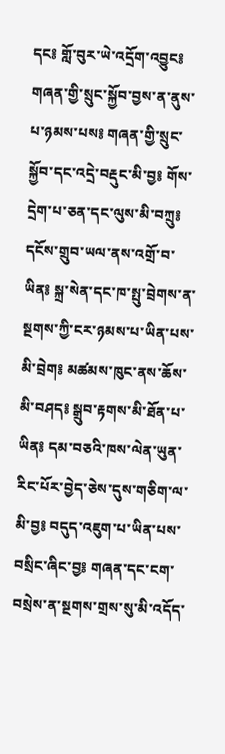དང༔ གློ་བུར་ཡེ་འདྲོག་འབྱུང༔ གཞན་གྱི་སྲུང་སྐྱོབ་བྱས་ན་ནུས་པ་ཉམས་པས༔ གཞན་གྱི་སྲུང་སྐྱོབ་དང་འདྲེ་བརྡུང་མི་བྱ༔ གོས་དྲེག་པ་ཅན་དང་ལུས་མི་བཀྲུ༔ དངོས་གྲུབ་ཡལ་ནས་འགྲོ་བ་ཡིན༔ སྐྲ་སེན་དང་ཁ་སྤུ་བྲེགས་ན་སྔགས་ཀྱི་ངར་ཉམས་པ་ཡིན་པས་མི་བྲེག༔ མཚམས་ཁུང་ནས་ཆོས་མི་བཤད༔ སྒྲུབ་རྟགས་མི་ཐོན་པ་ཡིན༔ དམ་བཅའི་ཁས་ལེན་ཡུན་རིང་པོར་བྱེད་ཅེས་དུས་གཅིག་ལ་མི་བྱ༔ བདུད་འཇུག་པ་ཡིན་པས་བསྲིང་ཞིང་བྱ༔ གཞན་དང་ངག་བསྲེས་ན་སྔགས་གྲས་སུ་མི་འདོད་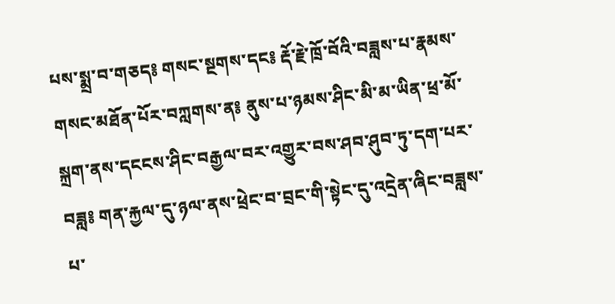པས་སྨྲ་བ་གཅད༔ གསང་སྔགས་དང༔ རྡོ་རྗེ་ཁྲོ་བོའི་བཟླས་པ་རྣམས་གསང་མཐོན་པོར་བཀླགས་ན༔ ནུས་པ་ཉམས་ཤིང་མི་མ་ཡིན་ཕྲ་མོ་སྐྲག་ནས་དངངས་ཤིང་བརྒྱལ་བར་འགྱུར་བས་ཤབ་ཤུབ་ཏུ་དག་པར་བཟླ༔ གན་རྐྱལ་དུ་ཉལ་ནས་ཕྲེང་བ་བྲང་གི་སྟེང་དུ་འདྲེན་ཞིང་བཟླས་པ་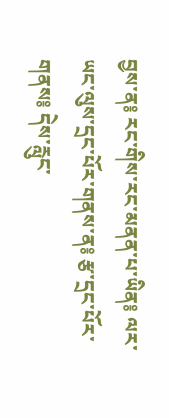བྱས་ན༔ རང་གིས་རང་མནན་པ་ཡིན༔ ལར་ཡང་ལུས་དྲང་པོར་གནས་ན༔ རྩ་དྲང་པོར་གནས༔ དེས་རླུང་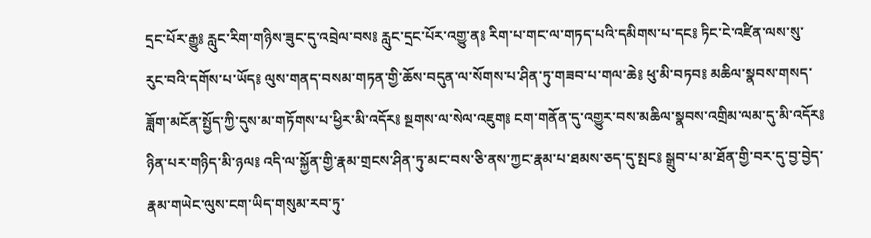དྲང་པོར་རྒྱུ༔ རླུང་རིག་གཉིས་ཟུང་དུ་འབྲེལ་བས༔ རླུང་དྲང་པོར་འགྱུ་ན༔ རིག་པ་གང་ལ་གཏད་པའི་དམིགས་པ་དང༔ ཏིང་ངེ་འཛིན་ལས་སུ་རུང་བའི་དགོས་པ་ཡོད༔ ལུས་གནད་བསམ་གཏན་གྱི་ཆོས་བདུན་ལ་སོགས་པ་ཤིན་ཏུ་གཟབ་པ་གལ་ཆེ༔ ཕུ་མི་བཏབ༔ མཆིལ་སྣབས་གསད་ཟློག་མངོན་སྤྱོད་ཀྱི་དུས་མ་གཏོགས་པ་ཕྱིར་མི་འདོར༔ སྔགས་ལ་སེལ་འཇུག༔ ངག་གནོན་དུ་འགྱུར་བས་མཆིལ་སྣབས་འགྲིམ་ལམ་དུ་མི་འདོར༔ ཉིན་པར་གཉིད་མི་ཉལ༔ འདི་ལ་སྐྱོན་གྱི་རྣམ་གྲངས་ཤིན་ཏུ་མང་བས་ཅི་ནས་ཀྱང་རྣམ་པ་ཐམས་ཅད་དུ་སྤང༔ སྒྲུབ་པ་མ་ཐོན་གྱི་བར་དུ་བྱ་བྱེད་རྣམ་གཡེང་ལུས་ངག་ཡིད་གསུམ་རབ་ཏུ་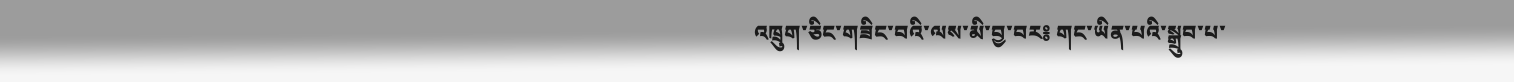འཁྲུག་ཅིང་གཟིང་བའི་ལས་མི་བྱ་བར༔ གང་ཡིན་པའི་སྒྲུབ་པ་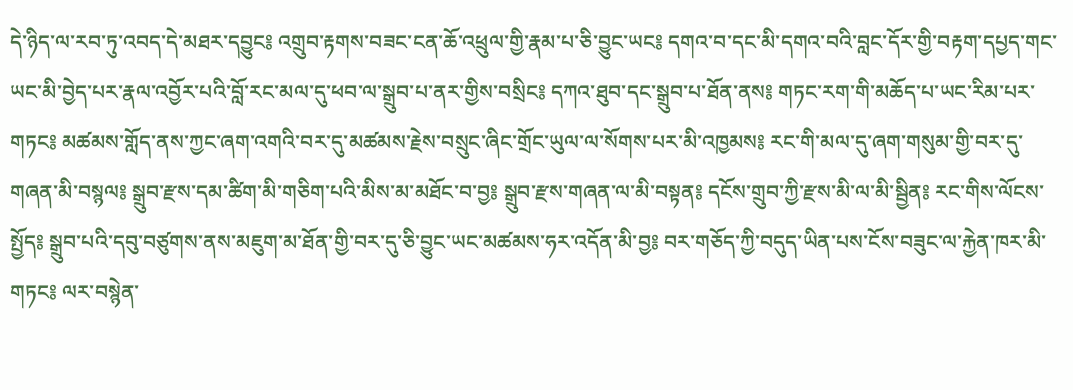དེ་ཉིད་ལ་རབ་ཏུ་འབད་དེ་མཐར་དབྱུང༔ འགྲུབ་རྟགས་བཟང་ངན་ཆོ་འཕྲུལ་གྱི་རྣམ་པ་ཅི་བྱུང་ཡང༔ དགའ་བ་དང་མི་དགའ་བའི་བླང་དོར་གྱི་བརྟག་དཔྱད་གང་ཡང་མི་བྱེད་པར་རྣལ་འབྱོར་པའི་བློ་རང་མལ་དུ་ཕབ་ལ་སྒྲུབ་པ་ནར་གྱིས་བསྲིང༔ དཀའ་ཐུབ་དང་སྒྲུབ་པ་ཐོན་ནས༔ གཏང་རག་གི་མཆོད་པ་ཡང་རིམ་པར་གཏང༔ མཚམས་གློད་ནས་ཀྱང་ཞག་འགའི་བར་དུ་མཚམས་རྗེས་བསྲུང་ཞིང་གྲོང་ཡུལ་ལ་སོགས་པར་མི་འཁྱམས༔ རང་གི་མལ་དུ་ཞག་གསུམ་གྱི་བར་དུ་གཞན་མི་བསྙལ༔ སྒྲུབ་རྫས་དམ་ཚིག་མི་གཅིག་པའི་མིས་མ་མཐོང་བ་བྱ༔ སྒྲུབ་རྫས་གཞན་ལ་མི་བསྟན༔ དངོས་གྲུབ་ཀྱི་རྫས་མི་ལ་མི་སྦྱིན༔ རང་གིས་ལོངས་སྤྱོད༔ སྒྲུབ་པའི་དབུ་བཙུགས་ནས་མཇུག་མ་ཐོན་གྱི་བར་དུ་ཅི་བྱུང་ཡང་མཚམས་ཧར་འདོན་མི་བྱ༔ བར་གཅོད་ཀྱི་བདུད་ཡིན་པས་ངོས་བཟུང་ལ་རྐྱེན་ཁར་མི་གཏང༔ ལར་བསྙེན་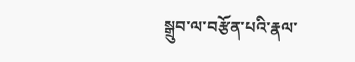སྒྲུབ་ལ་བརྩོན་པའི་རྣལ་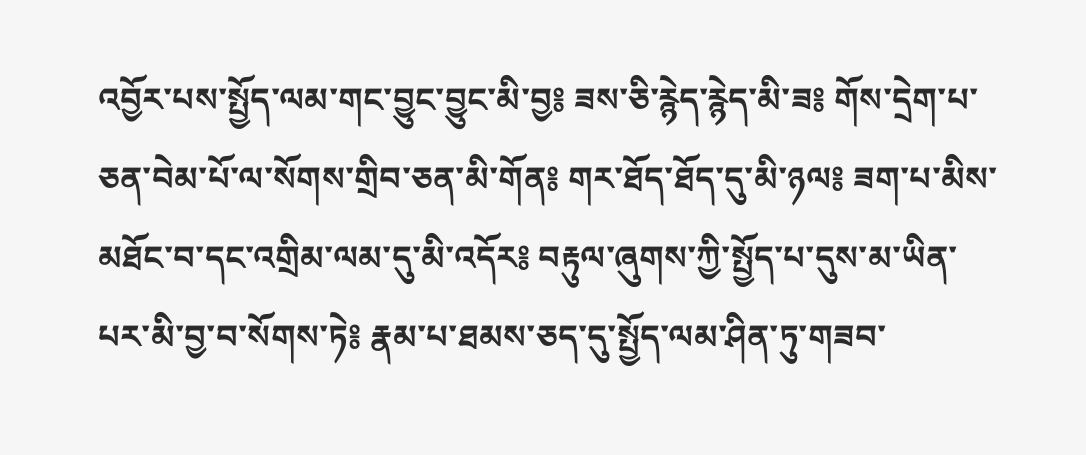འབྱོར་པས་སྤྱོད་ལམ་གང་བྱུང་བྱུང་མི་བྱ༔ ཟས་ཅི་རྙེད་རྙེད་མི་ཟ༔ གོས་དྲེག་པ་ཅན་བེམ་པོ་ལ་སོགས་གྲིབ་ཅན་མི་གོན༔ གར་ཐོད་ཐོད་དུ་མི་ཉལ༔ ཟག་པ་མིས་མཐོང་བ་དང་འགྲིམ་ལམ་དུ་མི་འདོར༔ བརྟུལ་ཞུགས་ཀྱི་སྤྱོད་པ་དུས་མ་ཡིན་པར་མི་བྱ་བ་སོགས་ཏེ༔ རྣམ་པ་ཐམས་ཅད་དུ་སྤྱོད་ལམ་ཤིན་ཏུ་གཟབ་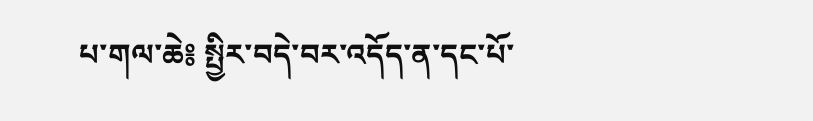པ་གལ་ཆེ༔ སྤྱིར་བདེ་བར་འདོད་ན་དང་པོ་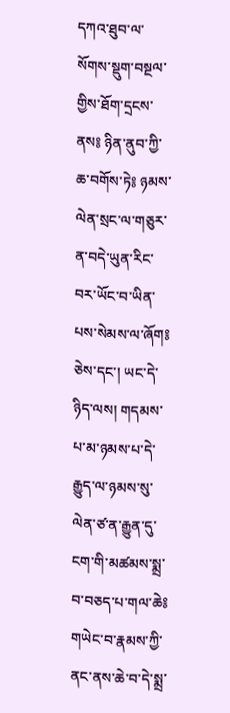དཀའ་ཐུབ་ལ་སོགས་སྡུག་བསྔལ་གྱིས་ཐོག་དྲངས་ནས༔ ཉིན་ནུབ་ཀྱི་ཆ་བགོས་ཏེ༔ ཉམས་ལེན་སྲང་ལ་གཅུར་ན་བདེ་ཡུན་རིང་བར་ཡོང་བ་ཡིན་པས་སེམས་ལ་ཞོག༔ ཅེས་དང་། ཡང་དེ་ཉིད་ལས། གདམས་པ་མ་ཉམས་པ་དེ་རྒྱུད་ལ་ཉམས་སུ་ལེན་ཙ་ན་རྒྱུན་དུ་ངག་གི་མཚམས་སྨྲ་བ་བཅད་པ་གལ་ཆེ༔ གཡེང་བ་རྣམས་ཀྱི་ནང་ནས་ཆེ་བ་དེ་སྨྲ་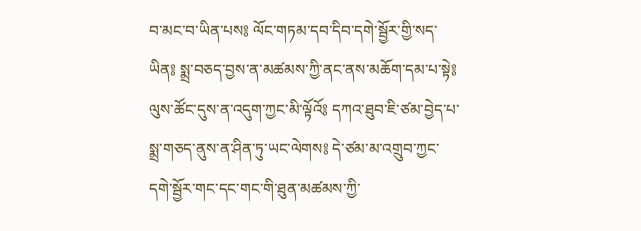བ་མང་བ་ཡིན་པས༔ ལོང་གཏམ་དབ་དིབ་དགེ་སྦྱོར་གྱི་སད་ཡིན༔ སྨྲ་བཅད་བྱས་ན་མཚམས་ཀྱི་ནང་ནས་མཆོག་དམ་པ་སྟེ༔ ལུས་ཚོང་དུས་ན་འདུག་ཀྱང་མི་ལྟོའོ༔ དཀའ་ཐུབ་ཇི་ཙམ་བྱེད་པ་སྨྲ་གཅད་ནུས་ན་ཤིན་ཏུ་ཡང་ལེགས༔ དེ་ཙམ་མ་འགྲུབ་ཀྱང་དགེ་སྦྱོར་གང་དང་གང་གི་ཐུན་མཚམས་ཀྱི་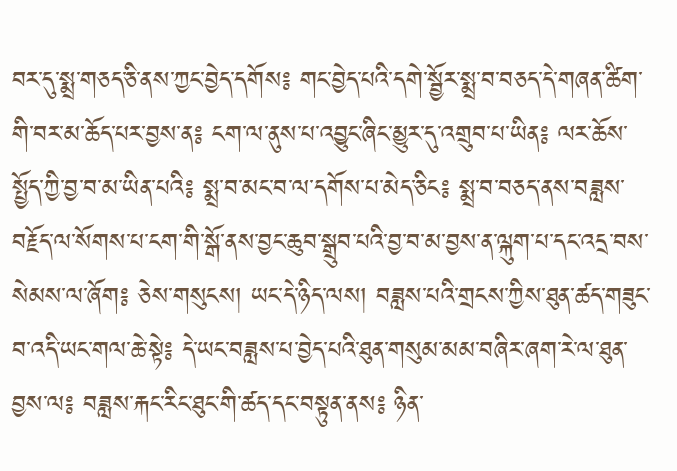བར་དུ་སྨྲ་གཅད་ཅི་ནས་ཀྱང་བྱེད་དགོས༔ གང་བྱེད་པའི་དགེ་སྦྱོར་སྨྲ་བ་བཅད་དེ་གཞན་ཚིག་གི་བར་མ་ཆོད་པར་བྱས་ན༔ ངག་ལ་ནུས་པ་འབྱུང་ཞིང་མྱུར་དུ་འགྲུབ་པ་ཡིན༔ ལར་ཆོས་སྤྱོད་ཀྱི་བྱ་བ་མ་ཡིན་པའི༔ སྨྲ་བ་མང་བ་ལ་དགོས་པ་མེད་ཅིང༔ སྨྲ་བ་བཅད་ནས་བཟླས་བརྗོད་ལ་སོགས་པ་ངག་གི་སྒོ་ནས་བྱང་ཆུབ་སྒྲུབ་པའི་བྱ་བ་མ་བྱས་ན་ལྐུག་པ་དང་འདྲ་བས་སེམས་ལ་ཞོག༔ ཅེས་གསུངས། ཡང་དེ་ཉིད་ལས། བཟླས་པའི་གྲངས་ཀྱིས་ཐུན་ཚད་གཟུང་བ་འདི་ཡང་གལ་ཆེ་སྟེ༔ དེ་ཡང་བཟླས་པ་བྱེད་པའི་ཐུན་གསུམ་མམ་བཞིར་ཞག་རེ་ལ་ཐུན་བྱས་ལ༔ བཟླས་རྐང་རིང་ཐུང་གི་ཚད་དང་བསྟུན་ནས༔ ཉིན་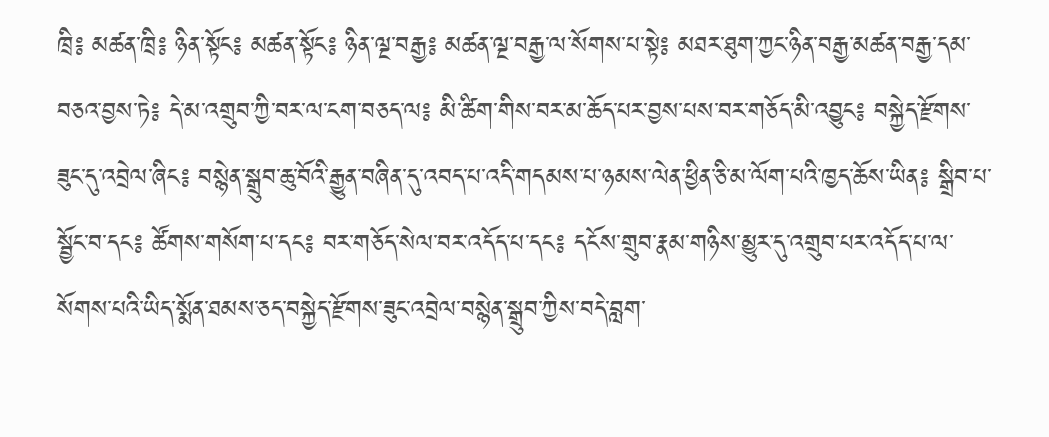ཁྲི༔ མཚན་ཁྲི༔ ཉིན་སྟོང༔ མཚན་སྟོང༔ ཉིན་ལྔ་བརྒྱ༔ མཚན་ལྔ་བརྒྱ་ལ་སོགས་པ་སྟེ༔ མཐར་ཐུག་ཀྱང་ཉིན་བརྒྱ་མཚན་བརྒྱ་དམ་བཅའ་བྱས་ཏེ༔ དེ་མ་འགྲུབ་ཀྱི་བར་ལ་ངག་བཅད་ལ༔ མི་ཚིག་གིས་བར་མ་ཆོད་པར་བྱས་པས་བར་གཅོད་མི་འབྱུང༔ བསྐྱེད་རྫོགས་ཟུང་དུ་འབྲེལ་ཞིང༔ བསྙེན་སྒྲུབ་ཆུ་བོའི་རྒྱུན་བཞིན་དུ་འབད་པ་འདི་གདམས་པ་ཉམས་ལེན་ཕྱིན་ཅི་མ་ལོག་པའི་ཁྱད་ཆོས་ཡིན༔ སྒྲིབ་པ་སྦྱོང་བ་དང༔ ཚོགས་གསོག་པ་དང༔ བར་གཅོད་སེལ་བར་འདོད་པ་དང༔ དངོས་གྲུབ་རྣམ་གཉིས་མྱུར་དུ་འགྲུབ་པར་འདོད་པ་ལ་སོགས་པའི་ཡིད་སྨོན་ཐམས་ཅད་བསྐྱེད་རྫོགས་ཟུང་འབྲེལ་བསྙེན་སྒྲུབ་ཀྱིས་བདེ་བླག་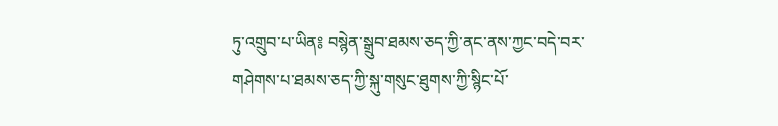ཏུ་འགྲུབ་པ་ཡིན༔ བསྙེན་སྒྲུབ་ཐམས་ཅད་ཀྱི་ནང་ནས་ཀྱང་བདེ་བར་གཤེགས་པ་ཐམས་ཅད་ཀྱི་སྐུ་གསུང་ཐུགས་ཀྱི་སྙིང་པོ་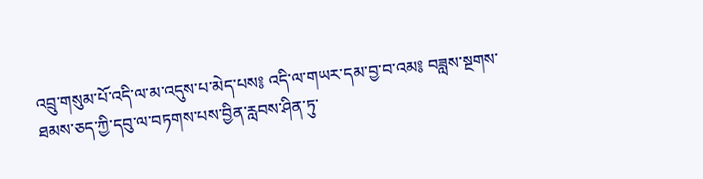འབྲུ་གསུམ་པོ་འདི་ལ་མ་འདུས་པ་མེད་པས༔ འདི་ལ་གཡར་དམ་བྱ་བ་འམ༔ བཟླས་སྔགས་ཐམས་ཅད་ཀྱི་དབུ་ལ་བཏགས་པས་བྱིན་རླབས་ཤིན་ཏུ་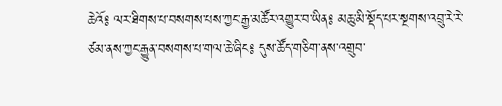ཆེའོ༔ ལར་ཐིགས་པ་བསགས་པས་ཀྱང་རྒྱ་མཚོར་འགྱུར་བ་ཡིན༔ མཆུ་མི་སྡོད་པར་སྔགས་འབྲུ་རེ་རེ་ཙམ་ནས་ཀྱང་རྒྱུན་བསགས་པ་གལ་ཆེ་ཞིང༔ དུས་ཚོད་གཅིག་ནས་འགྲུབ་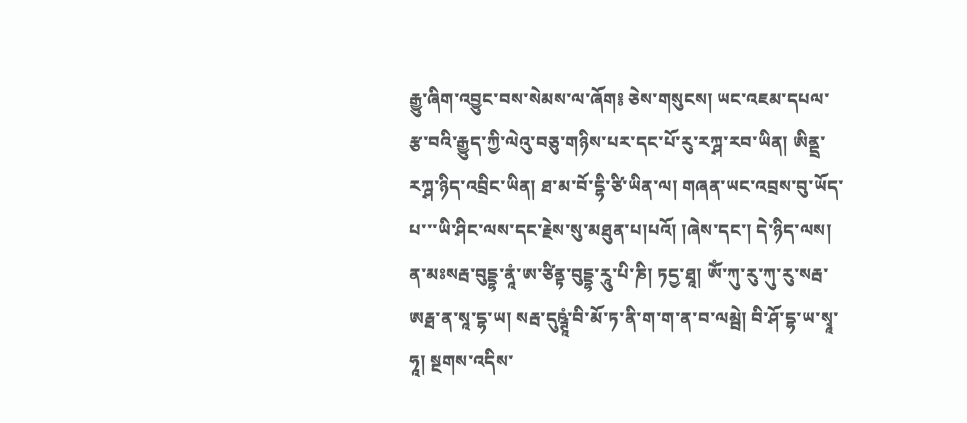རྒྱུ་ཞིག་འབྱུང་བས་སེམས་ལ་ཞོག༔ ཅེས་གསུངས། ཡང་འཇམ་དཔལ་རྩ་བའི་རྒྱུད་ཀྱི་ལེའུ་བཅུ་གཉིས་པར་དང་པོ་རུ་རཀྴ་རབ་ཡིན། ཨིནྡྲ་རཀྴ་ཉིད་འབྲིང་ཡིན། ཐ་མ་བོ་དྷི་ཙི་ཡིན་ལ། གཞན་ཡང་འབྲས་བུ་ཡོད་པ་་་ཡི་ཤིང་ལས་དང་རྗེས་སུ་མཐུན་པ།པའོ། །ཞེས་དང་། དེ་ཉིད་ལས། ན་མཿསརྦ་བུདྡྷ་ནཱཾ་ཨ་ཙིནྟ་བུདྡྷ་རཱུ་པི་ཎི། ཏདྱ་ཐཱ། ཨོཾ་ཀུ་རུ་ཀུ་རུ་སརྦ་ཨརྠ་ན་སཱ་དྷ་ཡ། སརྦ་དུཥྚཱཾ་བི་མོ་ཏ་ནི་ག་ག་ན་བ་ལམྦེ། བི་ཤོ་དྷ་ཡ་སྭཱ་ཧཱ། སྔགས་འདིས་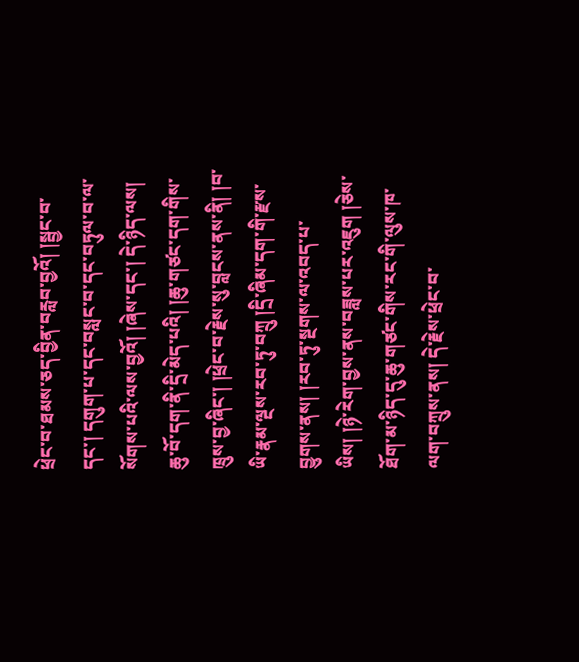ཕྲེང་བ་ཐམས་ཅད་བྱིན་བརླབ་བྱའོ། །སྦྱང་བ་དང་། དགུག་པ་དང་བསླང་བ་དང་བཏུལ་བ་ལ་སོགས་པའི་ལས་བྱའོ། །ཞེས་དང་། དེ་ཉིད་ལས། ཆུ་བོ་དག་ནི་དྲི་མེད་པའི། །ཆུ་གཙང་དག་གིས་ཁྲུས་བྱ་ཞིང་། །ཕྲེང་བ་རྗེས་སུ་བླངས་ནས་ནི། །བ་ཡི་རྣམ་ལྔས་རབ་ཏུ་བཀྲུ །དྲི་ཞིམ་དག་གི་རྫས་བྱུགས་ནས། །རབ་ཏུ་སྔགས་ལ་འབད་པ་ཡིས། །ཉེ་རེག་བྱས་ནས་བཟླས་པར་འཇུག །ཅེས་ཐོག་མ་ཉིད་དུ་ཆུ་གཙང་གིས་རང་གི་ལུས་ཁ་ལག་བཀྲུས་ནས། དེ་རྗེས་ཕྲེང་བ་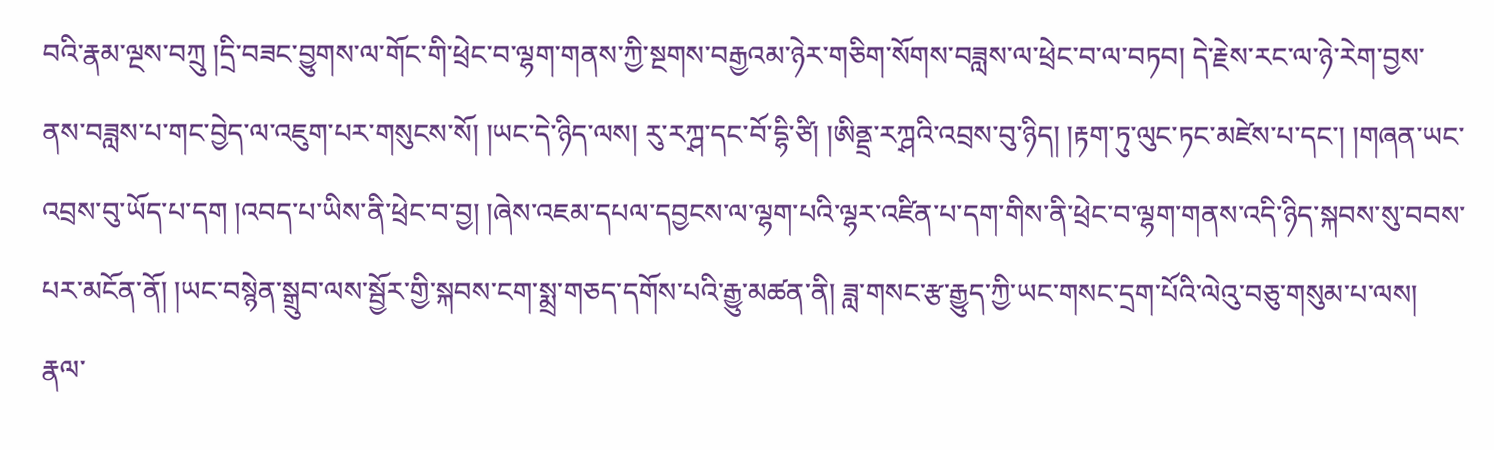བའི་རྣམ་ལྔས་བཀྲུ །དྲི་བཟང་བྱུགས་ལ་གོང་གི་ཕྲེང་བ་ལྷག་གནས་ཀྱི་སྔགས་བརྒྱའམ་ཉེར་གཅིག་སོགས་བཟླས་ལ་ཕྲེང་བ་ལ་བཏབ། དེ་རྗེས་རང་ལ་ཉེ་རེག་བྱས་ནས་བཟླས་པ་གང་བྱེད་ལ་འཇུག་པར་གསུངས་སོ། །ཡང་དེ་ཉིད་ལས། རུ་རཀྴ་དང་བོ་དྷི་ཙི། །ཨིནྡྲ་རཀྴའི་འབྲས་བུ་ཉིད། །རྟག་ཏུ་ལུང་ཏང་མཛེས་པ་དང་། །གཞན་ཡང་འབྲས་བུ་ཡོད་པ་དག །འབད་པ་ཡིས་ནི་ཕྲེང་བ་བྱ། །ཞེས་འཇམ་དཔལ་དབྱངས་ལ་ལྷག་པའི་ལྷར་འཛིན་པ་དག་གིས་ནི་ཕྲེང་བ་ལྷག་གནས་འདི་ཉིད་སྐབས་སུ་བབས་པར་མངོན་ནོ། །ཡང་བསྙེན་སྒྲུབ་ལས་སྦྱོར་གྱི་སྐབས་ངག་སྨྲ་གཅད་དགོས་པའི་རྒྱུ་མཚན་ནི། ཟླ་གསང་རྩ་རྒྱུད་ཀྱི་ཡང་གསང་དྲག་པོའི་ལེའུ་བཅུ་གསུམ་པ་ལས། རྣལ་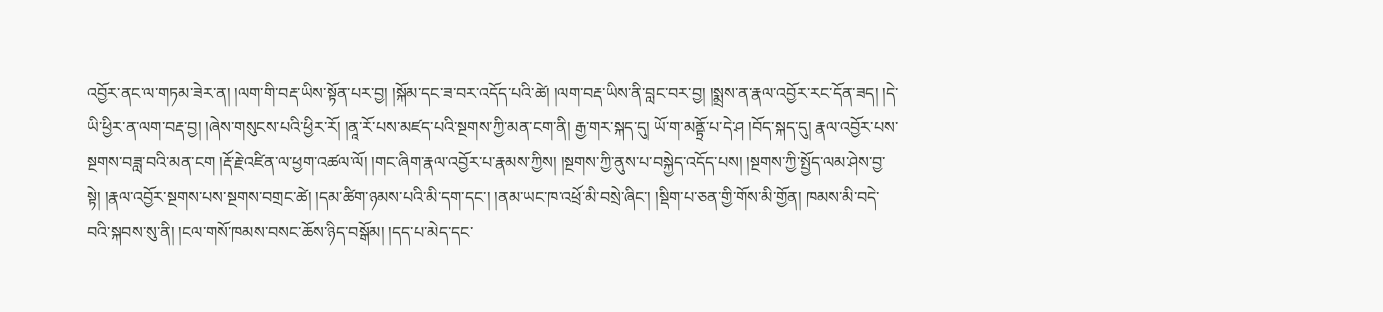འབྱོར་ནང་ལ་གཏམ་ཟེར་ན། །ལག་གི་བརྡ་ཡིས་སྟོན་པར་བྱ། །སྐོམ་དང་ཟ་བར་འདོད་པའི་ཚེ། །ལག་བརྡ་ཡིས་ནི་བླང་བར་བྱ། །སྨྲས་ན་རྣལ་འབྱོར་རང་དོན་ཟད། །དེ་ཡི་ཕྱིར་ན་ལག་བརྡ་བྱ། །ཞེས་གསུངས་པའི་ཕྱིར་རོ། །ནཱ་རོ་པས་མཛད་པའི་སྔགས་ཀྱི་མན་ངག་ནི། རྒྱ་གར་སྐད་དུ། ཡོ་ག་མནྟྲོ་པ་དེ་ཤ །བོད་སྐད་དུ། རྣལ་འབྱོར་པས་སྔགས་བཟླ་བའི་མན་ངག །རྡོ་རྗེ་འཛིན་ལ་ཕྱག་འཚལ་ལོ། །གང་ཞིག་རྣལ་འབྱོར་པ་རྣམས་ཀྱིས། །སྔགས་ཀྱི་ནུས་པ་བསྐྱེད་འདོད་པས། །སྔགས་ཀྱི་སྤྱོད་ལམ་ཤེས་བྱ་སྟེ། །རྣལ་འབྱོར་སྔགས་པས་སྔགས་བགྲང་ཚེ། །དམ་ཚིག་ཉམས་པའི་མི་དག་དང་། །ནམ་ཡང་ཁ་འཕྲོ་མི་བསྲེ་ཞིང་། །སྡིག་པ་ཅན་གྱི་གོས་མི་གྱོན། ཁམས་མི་བདེ་བའི་སྐབས་སུ་ནི། །ངལ་གསོ་ཁམས་བསང་ཆོས་ཉིད་བསྒོམ། །དད་པ་མེད་དང་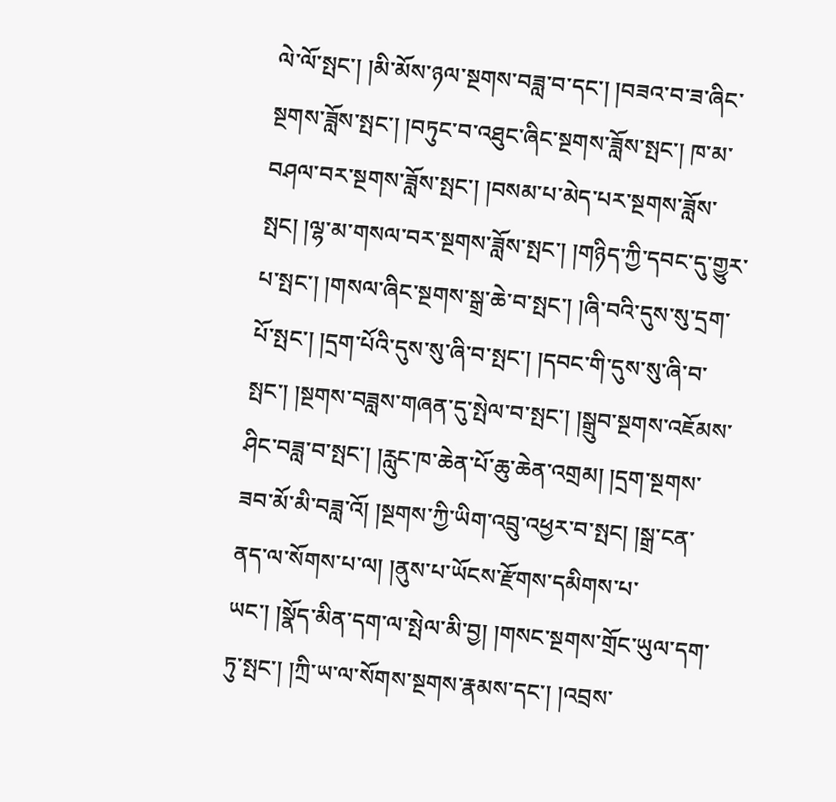ལེ་ལོ་སྤང་། །མི་མོས་ཉལ་སྔགས་བཟླ་བ་དང་། །བཟའ་བ་ཟ་ཞིང་སྔགས་ཟློས་སྤང་། །བཏུང་བ་འཐུང་ཞིང་སྔགས་ཟློས་སྤང་། ཁ་མ་བཤལ་བར་སྔགས་ཟློས་སྤང་། །བསམ་པ་མེད་པར་སྔགས་ཟློས་སྤང། །ལྷ་མ་གསལ་བར་སྔགས་ཟློས་སྤང་། །གཉིད་ཀྱི་དབང་དུ་གྱུར་པ་སྤང་། །གསལ་ཞིང་སྔགས་སྒྲ་ཆེ་བ་སྤང་། །ཞི་བའི་དུས་སུ་དྲག་པོ་སྤང་། །དྲག་པོའི་དུས་སུ་ཞི་བ་སྤང་། །དབང་གི་དུས་སུ་ཞི་བ་སྤང་། །སྔགས་བཟླས་གཞན་དུ་སྤེལ་བ་སྤང་། །སྒྲུབ་སྔགས་འཇོམས་ཤིང་བཟླ་བ་སྤང་། །རླུང་ཁ་ཆེན་པོ་ཆུ་ཆེན་འགྲམ། །དྲག་སྔགས་ཟབ་མོ་མི་བཟླ་འོ། །སྔགས་ཀྱི་ཡིག་འབྲུ་འཕྱར་བ་སྤང། །སྒྲ་ངན་ནད་ལ་སོགས་པ་ལ། །ནུས་པ་ཡོངས་རྫོགས་དམིགས་པ་ཡང་། །སྣོད་མིན་དག་ལ་སྤེལ་མི་བྱ། །གསང་སྔགས་གྲོང་ཡུལ་དག་ཏུ་སྤང་། །ཀྲི་ཡ་ལ་སོགས་སྔགས་རྣམས་དང་། །འབྲས་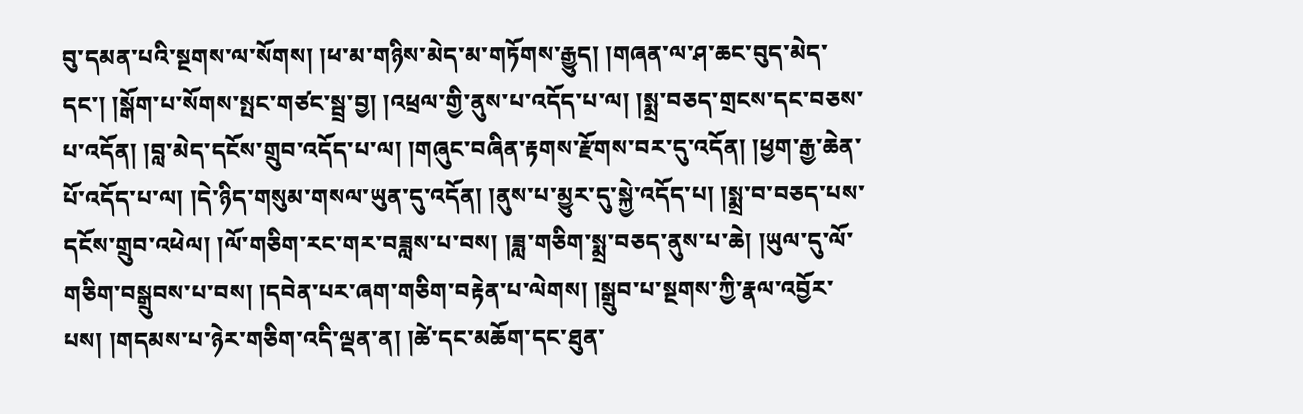བུ་དམན་པའི་སྔགས་ལ་སོགས། །ཕ་མ་གཉིས་མེད་མ་གཏོགས་རྒྱུད། །གཞན་ལ་ཤ་ཆང་བུད་མེད་དང་། །སྒོག་པ་སོགས་སྤང་གཙང་སྦྲ་བྱ། །འཕྲལ་གྱི་ནུས་པ་འདོད་པ་ལ། །སྨྲ་བཅད་གྲངས་དང་བཅས་པ་འདོན། །བླ་མེད་དངོས་གྲུབ་འདོད་པ་ལ། །གཞུང་བཞིན་རྟགས་རྫོགས་བར་དུ་འདོན། །ཕྱག་རྒྱ་ཆེན་པོ་འདོད་པ་ལ། །དེ་ཉིད་གསུམ་གསལ་ཡུན་དུ་འདོན། །ནུས་པ་མྱུར་དུ་སྐྱེ་འདོད་པ། །སྨྲ་བ་བཅད་པས་དངོས་གྲུབ་འཕེལ། །ལོ་གཅིག་རང་གར་བཟླས་པ་བས། །ཟླ་གཅིག་སྨྲ་བཅད་ནུས་པ་ཆེ། །ཡུལ་དུ་ལོ་གཅིག་བསྒྲུབས་པ་བས། །དབེན་པར་ཞག་གཅིག་བརྟེན་པ་ལེགས། །སྒྲུབ་པ་སྔགས་ཀྱི་རྣལ་འབྱོར་པས། །གདམས་པ་ཉེར་གཅིག་འདི་ལྡན་ན། །ཚེ་དང་མཆོག་དང་ཐུན་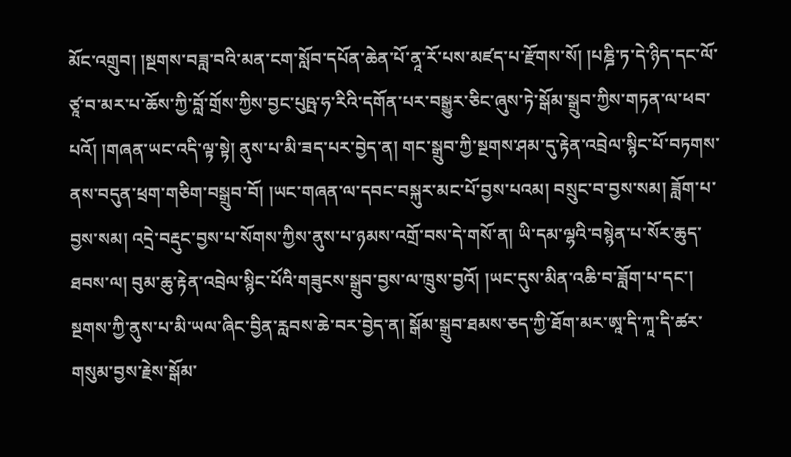མོང་འགྲུབ། །སྔགས་བཟླ་བའི་མན་ངག་སློབ་དཔོན་ཆེན་པོ་ནཱ་རོ་པས་མཛད་པ་རྫོགས་སོ། །པཎྜི་ཏ་དེ་ཉིད་དང་ལོ་ཙཱ་བ་མར་པ་ཆོས་ཀྱི་བློ་གྲོས་ཀྱིས་བྱང་པུཥྤ་ཧ་རིའི་དགོན་པར་བསྒྱུར་ཅིང་ཞུས་ཏེ་སྒོམ་སྒྲུབ་ཀྱིས་གཏན་ལ་ཕབ་པའོ། །གཞན་ཡང་འདི་ལྟ་སྟེ། ནུས་པ་མི་ཟད་པར་བྱེད་ན། གང་སྒྲུབ་ཀྱི་སྔགས་ཤམ་དུ་རྟེན་འབྲེལ་སྙིང་པོ་བཏགས་ནས་བདུན་ཕྲག་གཅིག་བསྒྲུབ་བོ། །ཡང་གཞན་ལ་དབང་བསྐུར་མང་པོ་བྱས་པའམ། བསྲུང་བ་བྱས་སམ། ཟློག་པ་བྱས་སམ། འདྲེ་བརྡུང་བྱས་པ་སོགས་ཀྱིས་ནུས་པ་ཉམས་འགྲོ་བས་དེ་གསོ་ན། ཡི་དམ་ལྷའི་བསྙེན་པ་སོར་ཆུད་ཐབས་ལ། བུམ་ཆུ་རྟེན་འབྲེལ་སྙིང་པོའི་གཟུངས་སྒྲུབ་བྱས་ལ་ཁྲུས་བྱའོ། །ཡང་དུས་མིན་འཆི་བ་ཟློག་པ་དང་། སྔགས་ཀྱི་ནུས་པ་མི་ཡལ་ཞིང་བྱིན་རླབས་ཆེ་བར་བྱེད་ན། སྒོམ་སྒྲུབ་ཐམས་ཅད་ཀྱི་ཐོག་མར་ཨཱ་དི་ཀཱ་དི་ཚར་གསུམ་བྱས་རྗེས་སྒོམ་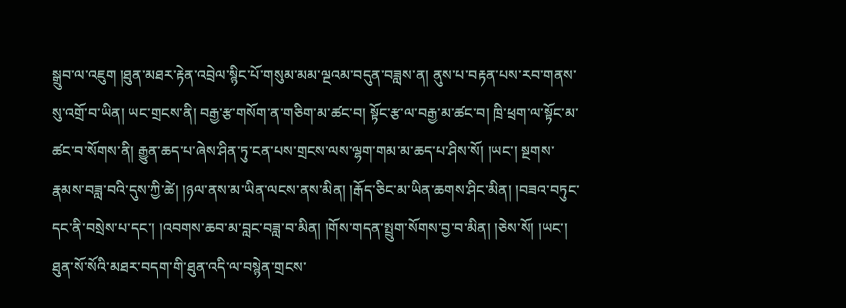སྒྲུབ་ལ་འཇུག །ཐུན་མཐར་རྟེན་འབྲེལ་སྙིང་པོ་གསུམ་མམ་ལྔའམ་བདུན་བཟླས་ན། ནུས་པ་བརྟན་པས་རབ་གནས་སུ་འགྲོ་བ་ཡིན། ཡང་གྲངས་ནི། བརྒྱ་རྩ་གསོག་ན་གཅིག་མ་ཚང་བ། སྟོང་རྩ་ལ་བརྒྱ་མ་ཚང་བ། ཁྲི་ཕྲག་ལ་སྟོང་མ་ཚང་བ་སོགས་ནི། རྒྱུན་ཆད་པ་ཞེས་ཤིན་ཏུ་ངན་པས་གྲངས་ལས་ལྷག་གམ་མ་ཆད་པ་ཤིས་སོ། །ཡང་། སྔགས་རྣམས་བཟླ་བའི་དུས་ཀྱི་ཚེ། །ཉལ་ནས་མ་ཡིན་ལངས་ནས་མིན། །རྒོད་ཅིང་མ་ཡིན་ཆགས་ཤིང་མིན། །བཟའ་བཏུང་དང་ནི་བསྲེས་པ་དང་། །འབགས་ཆབ་མ་བླང་བཟླ་བ་མིན། །གོས་གདན་སྤྲུག་སོགས་བྱ་བ་མིན། །ཅེས་སོ། །ཡང་། ཐུན་སོ་སོའི་མཐར་བདག་གི་ཐུན་འདི་ལ་བསྙེན་གྲངས་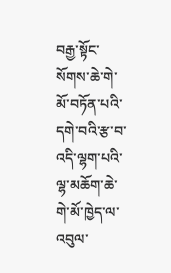བརྒྱ་སྟོང་སོགས་ཆེ་གེ་མོ་བཏོན་པའི་དགེ་བའི་རྩ་བ་འདི་ལྷག་པའི་ལྷ་མཆོག་ཆེ་གེ་མོ་ཁྱེད་ལ་འབུལ་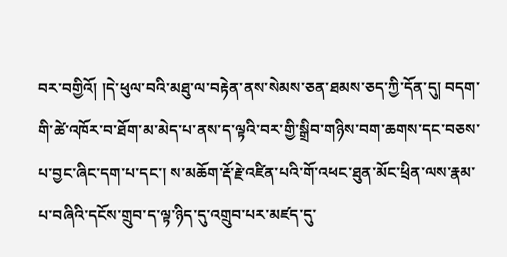བར་བགྱིའོ། །དེ་ཕུལ་བའི་མཐུ་ལ་བརྟེན་ནས་སེམས་ཅན་ཐམས་ཅད་ཀྱི་དོན་དུ། བདག་གི་ཚེ་འཁོར་བ་ཐོག་མ་མེད་པ་ནས་ད་ལྟའི་བར་གྱི་སྒྲིབ་གཉིས་བག་ཆགས་དང་བཅས་པ་བྱང་ཞིང་དག་པ་དང་། ས་མཆོག་རྡོ་རྗེ་འཛིན་པའི་གོ་འཕང་ཐུན་མོང་ཕྲིན་ལས་རྣམ་པ་བཞིའི་དངོས་གྲུབ་ད་ལྟ་ཉིད་དུ་འགྲུབ་པར་མཛད་དུ་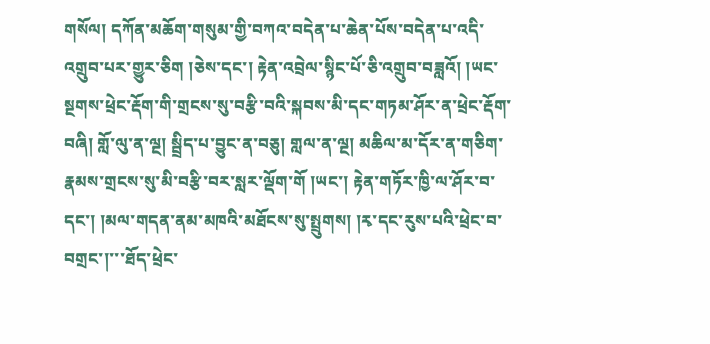གསོལ། དཀོན་མཆོག་གསུམ་གྱི་བཀའ་བདེན་པ་ཆེན་པོས་བདེན་པ་འདི་འགྲུབ་པར་གྱུར་ཅིག །ཅེས་དང་། རྟེན་འབྲེལ་སྙིང་པོ་ཅི་འགྲུབ་བཟླའོ། །ཡང་སྔགས་ཕྲེང་རྡོག་གི་གྲངས་སུ་བརྩི་བའི་སྐབས་མི་དང་གཏམ་ཤོར་ན་ཕྲེང་རྡོག་བཞི། གློ་ལུ་ན་ལྔ། སྦྲིད་པ་བྱུང་ན་བཅུ། གླལ་ན་ལྔ། མཆིལ་མ་དོར་ན་གཅིག་རྣམས་གྲངས་སུ་མི་བརྩི་བར་སླར་ལྡོག་གོ །ཡང་། རྟེན་གཏོར་ཁྱི་ལ་ཤོར་བ་དང་། །མལ་གདན་ནམ་མཁའི་མཐོངས་སུ་སྤྲུགས། །རྭ་དང་རུས་པའི་ཕྲེང་བ་བགྲང་།་་་ཐོད་ཕྲེང་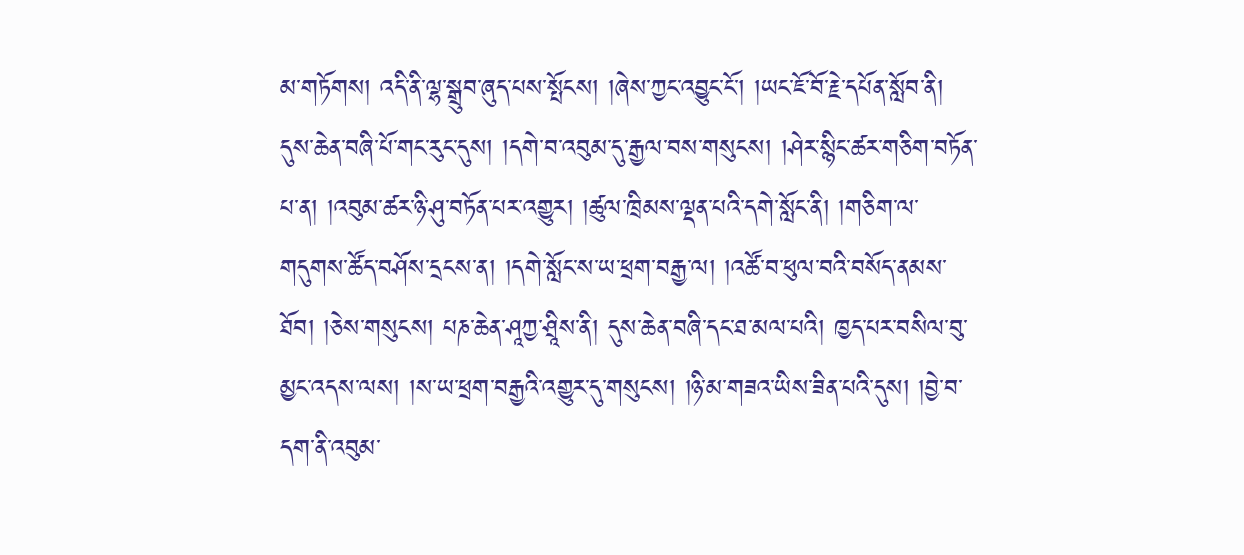མ་གཏོགས། འདི་ནི་ལྷ་སྒྲུབ་ཞུད་པས་སྤོངས། །ཞེས་ཀྱང་འབྱུང་ངོ་། །ཡང་ཇོ་བོ་རྗེ་དཔོན་སློབ་ནི། དུས་ཆེན་བཞི་པོ་གང་རུང་དུས། །དགེ་བ་འབུམ་དུ་རྒྱལ་བས་གསུངས། །ཤེར་སྙིང་ཚར་གཅིག་བཏོན་པ་ན། །འབུམ་ཚར་ཉི་ཤུ་བཏོན་པར་འགྱུར། །ཚུལ་ཁྲིམས་ལྡན་པའི་དགེ་སློང་ནི། །གཅིག་ལ་གདུགས་ཚོད་བཤོས་དྲངས་ན། །དགེ་སློང་ས་ཡ་ཕྲག་བརྒྱ་ལ། །འཚོ་བ་ཕུལ་བའི་བསོད་ནམས་ཐོབ། །ཅེས་གསུངས། པཎ་ཆེན་ཤཱཀྱ་ཤྲཱིས་ནི། དུས་ཆེན་བཞི་དང་ཐ་མལ་པའི། ཁྱད་པར་བསིལ་བུ་མྱང་འདས་ལས། །ས་ཡ་ཕྲག་བརྒྱའི་འགྱུར་དུ་གསུངས། །ཉི་མ་གཟའ་ཡིས་ཟིན་པའི་དུས། །བྱེ་བ་དག་ནི་འབུམ་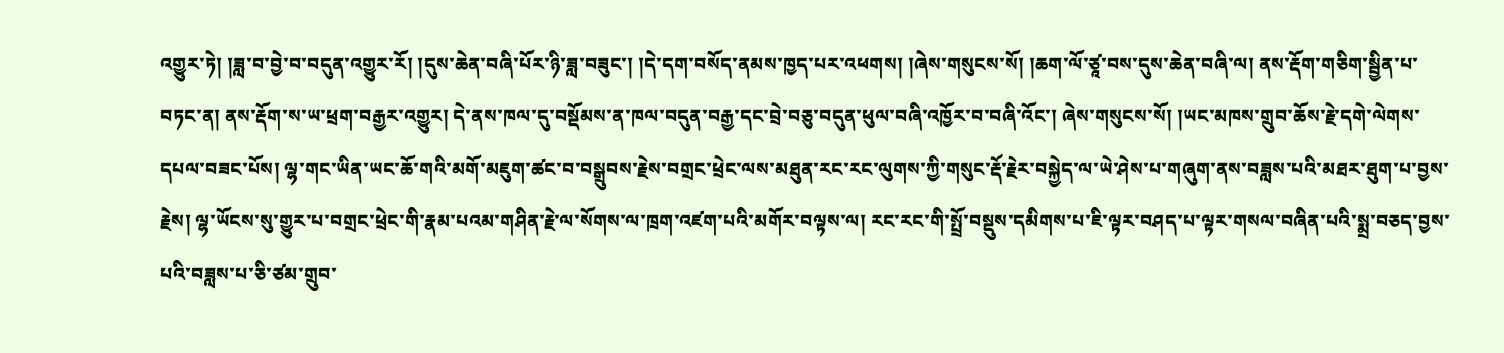འགྱུར་ཏེ། །ཟླ་བ་བྱེ་བ་བདུན་འགྱུར་རོ། །དུས་ཆེན་བཞི་པོར་ཉི་ཟླ་བཟུང་། །དེ་དག་བསོད་ནམས་ཁྱད་པར་འཕགས། །ཞེས་གསུངས་སོ། །ཆག་ལོ་ཙཱ་བས་དུས་ཆེན་བཞི་ལ། ནས་རྡོག་གཅིག་སྦྱིན་པ་བཏང་ན། ནས་རྡོག་ས་ཡ་ཕྲག་བརྒྱར་འགྱུར། དེ་ནས་ཁལ་དུ་བསྡོམས་ན་ཁལ་བདུན་བརྒྱ་དང་བྲེ་བཅུ་བདུན་ཕུལ་བཞི་འཁྱོར་བ་བཞི་འོང་། ཞེས་གསུངས་སོ། །ཡང་མཁས་གྲུབ་ཆོས་རྗེ་དགེ་ལེགས་དཔལ་བཟང་པོས། ལྷ་གང་ཡིན་ཡང་ཆོ་གའི་མགོ་མཇུག་ཚང་བ་བསྒྲུབས་རྗེས་བགྲང་ཕྲེང་ལས་མཐུན་རང་རང་ལུགས་ཀྱི་གསུང་རྡོ་རྗེར་བསྐྱེད་ལ་ཡེ་ཤེས་པ་གཞུག་ནས་བཟླས་པའི་མཐར་ཐུག་པ་བྱས་རྗེས། ལྷ་ཡོངས་སུ་གྱུར་པ་བགྲང་ཕྲེང་གི་རྣམ་པའམ་གཤིན་རྗེ་ལ་སོགས་ལ་ཁྲག་འཛག་པའི་མགོར་བལྟས་ལ། རང་རང་གི་སྤྲོ་བསྡུས་དམིགས་པ་ཇི་ལྟར་བཤད་པ་ལྟར་གསལ་བཞིན་པའི་སྨྲ་བཅད་བྱས་པའི་བཟླས་པ་ཅི་ཙམ་གྲུབ་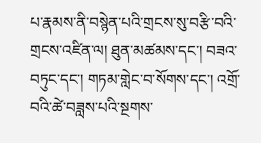པ་རྣམས་ནི་བསྙེན་པའི་གྲངས་སུ་བརྩི་བའི་གྲངས་འཛིན་ལ། ཐུན་མཚམས་དང་། བཟའ་བཏུང་དང་། གཏམ་གླེང་བ་སོགས་དང་། འགྲོ་བའི་ཚེ་བཟླས་པའི་སྔགས་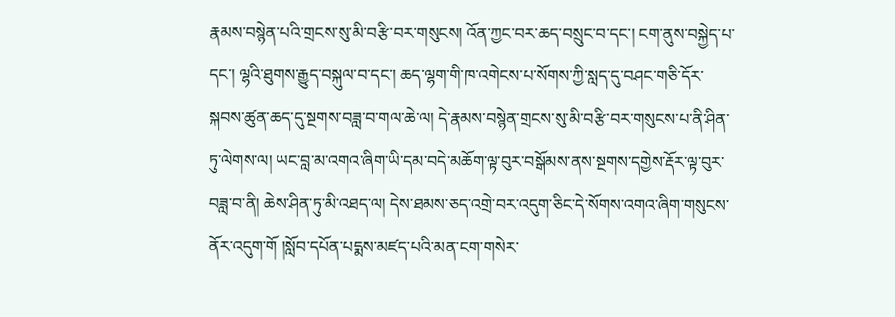རྣམས་བསྙེན་པའི་གྲངས་སུ་མི་བརྩི་བར་གསུངས། འོན་ཀྱང་བར་ཆད་བསྲུང་བ་དང་། ངག་ནུས་བསྐྱེད་པ་དང་། ལྷའི་ཐུགས་རྒྱུད་བསྐུལ་བ་དང་། ཆད་ལྷག་གི་ཁ་འགེངས་པ་སོགས་ཀྱི་སླད་དུ་བཤང་གཅི་དོར་སྐབས་ཚུན་ཆད་དུ་སྔགས་བཟླ་བ་གལ་ཆེ་ལ། དེ་རྣམས་བསྙེན་གྲངས་སུ་མི་བརྩི་བར་གསུངས་པ་ནི་ཤིན་ཏུ་ལེགས་ལ། ཡང་བླ་མ་འགའ་ཞིག་ཡི་དམ་བདེ་མཆོག་ལྟ་བུར་བསྒོམས་ནས་སྔགས་དགྱེས་རྡོར་ལྟ་བུར་བཟླ་བ་ནི། ཆེས་ཤིན་ཏུ་མི་འཐད་ལ། དེས་ཐམས་ཅད་འགྲེ་བར་འདུག་ཅིང་དེ་སོགས་འགའ་ཞིག་གསུངས་ནོར་འདུག་གོ །སློབ་དཔོན་པདྨས་མཛད་པའི་མན་ངག་གསེར་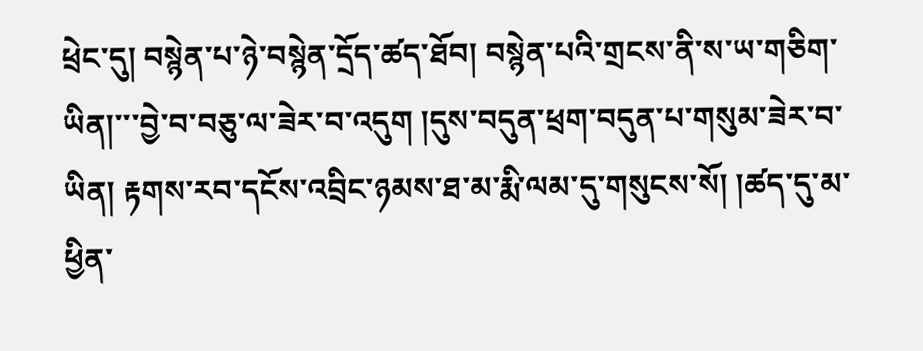ཕྲེང་དུ། བསྙེན་པ་ཉེ་བསྙེན་དྲོད་ཚད་ཐོབ། བསྙེན་པའི་གྲངས་ནི་ས་ཡ་གཅིག་ཡིན།་་་བྱེ་བ་བཅུ་ལ་ཟེར་བ་འདུག །དུས་བདུན་ཕྲག་བདུན་པ་གསུམ་ཟེར་བ་ཡིན། རྟགས་རབ་དངོས་འབྲིང་ཉམས་ཐ་མ་རྨི་ལམ་དུ་གསུངས་སོ། །ཚད་དུ་མ་ཕྱིན་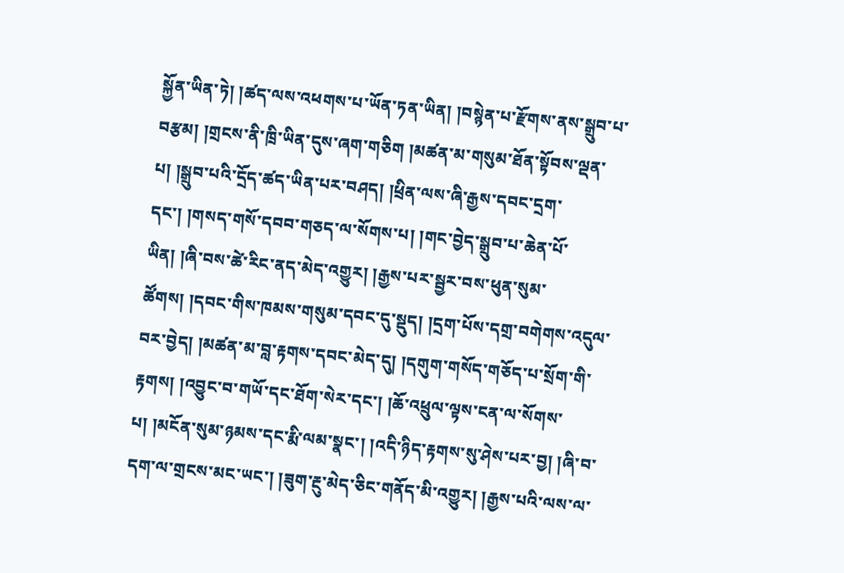སྐྱོན་ཡིན་ཏེ། །ཚད་ལས་འཕགས་པ་ཡོན་ཏན་ཡིན། །བསྙེན་པ་རྫོགས་ནས་སྒྲུབ་པ་བརྩམ། །གྲངས་ནི་ཁྲི་ཡིན་དུས་ཞག་གཅིག །མཚན་མ་གསུམ་ཐོན་སྟོབས་ལྡན་པ། །སྒྲུབ་པའི་དྲོད་ཚད་ཡིན་པར་བཤད། །ཕྲིན་ལས་ཞི་རྒྱས་དབང་དྲག་དང་། །གསད་གསོ་དབབ་གཅད་ལ་སོགས་པ། །གང་བྱེད་སྒྲུབ་པ་ཆེན་པོ་ཡིན། །ཞི་བས་ཚེ་རིང་ནད་མེད་འགྱུར། །རྒྱས་པར་སྦྱར་བས་ཕུན་སུམ་ཚོགས། །དབང་གིས་ཁམས་གསུམ་དབང་དུ་སྡུད། །དྲག་པོས་དགྲ་བགེགས་འདུལ་བར་བྱེད། །མཚན་མ་བླ་རྟགས་དབང་མེད་དུ། །དགུག་གསོད་གཅོད་པ་སྲོག་གི་རྟགས། །འབྱུང་བ་གཡོ་དང་ཐོག་སེར་དང་། །ཆོ་འཕྲུལ་ལྟས་ངན་ལ་སོགས་པ། །མངོན་སུམ་ཉམས་དང་རྨི་ལམ་སྣང་། །འདི་ཉིད་རྟགས་སུ་ཤེས་པར་བྱ། །ཞི་བ་དག་ལ་གྲངས་མང་ཡང་། །ཟུག་རྔུ་མེད་ཅིང་གནོད་མི་འགྱུར། །རྒྱས་པའི་ལས་ལ་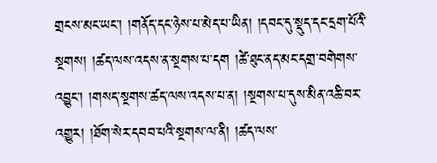གྲངས་མང་ཡང་། །གནོད་དང་ཉེས་པ་མེད་པ་ཡིན། །དབང་དུ་སྡུད་དང་དྲག་པོའི་སྔགས། །ཚད་ལས་འདས་ན་སྔགས་པ་དག །ཚེ་ཐུང་ནད་མང་དགྲ་བགེགས་འབྱུང་། །གསད་སྔགས་ཚད་ལས་འདས་པ་ན། །སྔགས་པ་དུས་མིན་འཆི་བར་འགྱུར། །ཐོག་སེར་དབབ་པའི་སྔགས་ལ་ནི། །ཚད་ལས་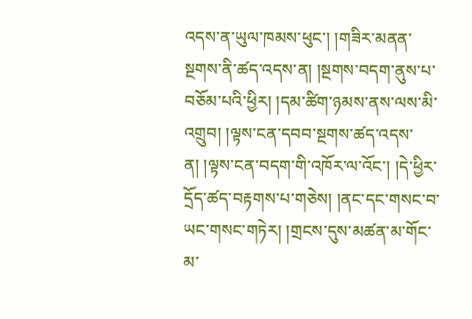འདས་ན་ཡུལ་ཁམས་ཕུང་། །གཟིར་མནན་སྔགས་ནི་ཚད་འདས་ན། །སྔགས་བདག་ནུས་པ་བཅོམ་པའི་ཕྱིར། །དམ་ཚིག་ཉམས་ནས་ལས་མི་འགྲུབ། །ལྟས་ངན་དབབ་སྔགས་ཚད་འདས་ན། །ལྟས་ངན་བདག་གི་འཁོར་ལ་འོང་། །དེ་ཕྱིར་དྲོད་ཚད་བརྟགས་པ་གཅེས། །ནང་དང་གསང་བ་ཡང་གསང་གཏེར། །གྲངས་དུས་མཚན་མ་གོང་མ་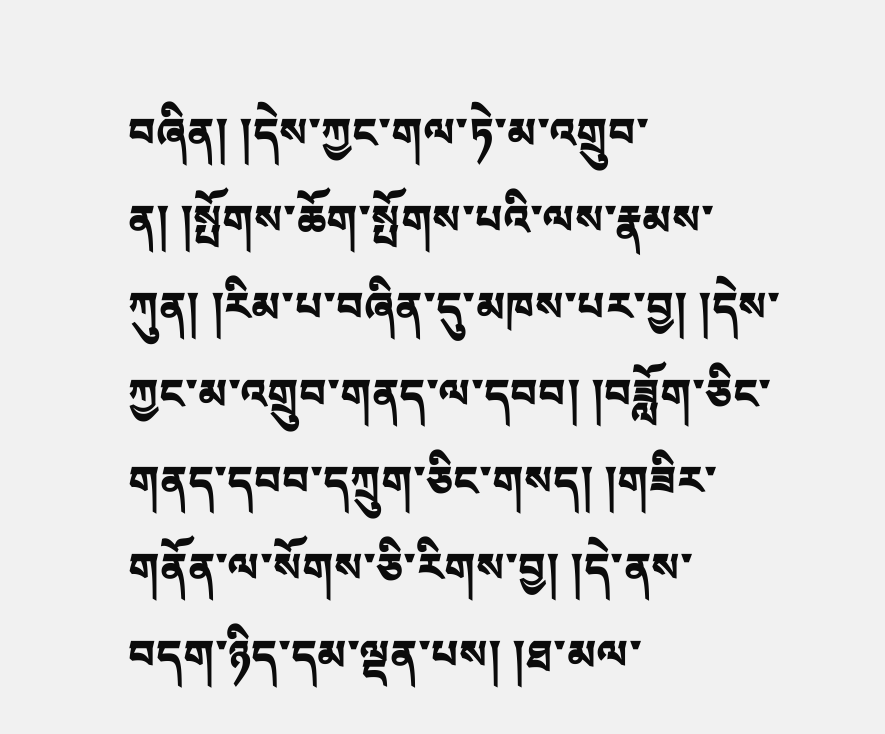བཞིན། །དེས་ཀྱང་གལ་ཏེ་མ་འགྲུབ་ན། །སྤོགས་ཆོག་སྤོགས་པའི་ལས་རྣམས་ཀུན། །རིམ་པ་བཞིན་དུ་མཁས་པར་བྱ། །དེས་ཀྱང་མ་འགྲུབ་གནད་ལ་དབབ། །བཟློག་ཅིང་གནད་དབབ་དཀྲུག་ཅིང་གསད། །གཟིར་གནོན་ལ་སོགས་ཅི་རིགས་བྱ། །དེ་ནས་བདག་ཉིད་དམ་ལྡན་པས། །ཐ་མལ་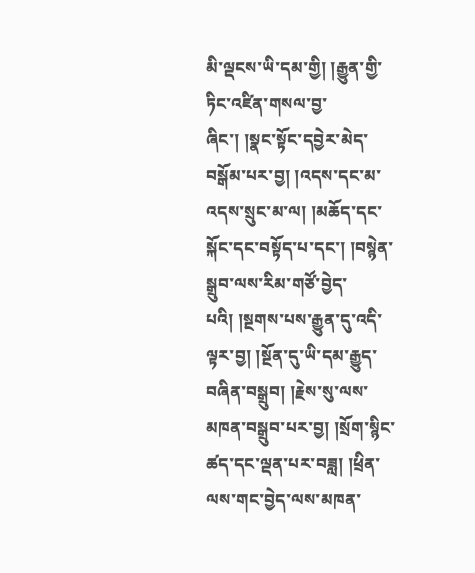མི་ལྡངས་ཡི་དམ་གྱི། །རྒྱུན་གྱི་ཏིང་འཛིན་གསལ་བྱ་ཞིང་། །སྣང་སྟོང་དབྱེར་མེད་བསྒོམ་པར་བྱ། །འདས་དང་མ་འདས་སྲུང་མ་ལ། །མཆོད་དང་སྐོང་དང་བསྟོད་པ་དང་། །བསྙེན་སྒྲུབ་ལས་རིམ་གཙོ་བྱེད་པའི། །སྔགས་པས་རྒྱུན་དུ་འདི་ལྟར་བྱ། །སྔོན་དུ་ཡི་དམ་རྒྱུད་བཞིན་བསྒྲུབ། །རྗེས་སུ་ལས་མཁན་བསྒྲུབ་པར་བྱ། །སྲོག་སྙིང་ཚད་དང་ལྡན་པར་བཟླ། །ཕྲིན་ལས་གང་བྱེད་ལས་མཁན་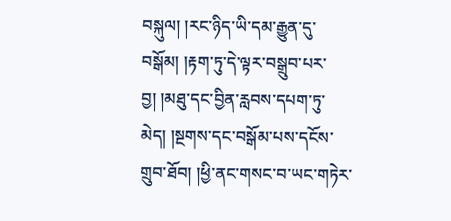བསྐུལ། །རང་ཉིད་ཡི་དམ་རྒྱུན་དུ་བསྒོམ། །རྟག་ཏུ་དེ་ལྟར་བསྒྲུབ་པར་བྱ། །མཐུ་དང་བྱིན་རླབས་དཔག་ཏུ་མེད། །སྔགས་དང་བསྒོམ་པས་དངོས་གྲུབ་ཐོབ། །ཕྱི་ནང་གསང་བ་ཡང་གཏེར་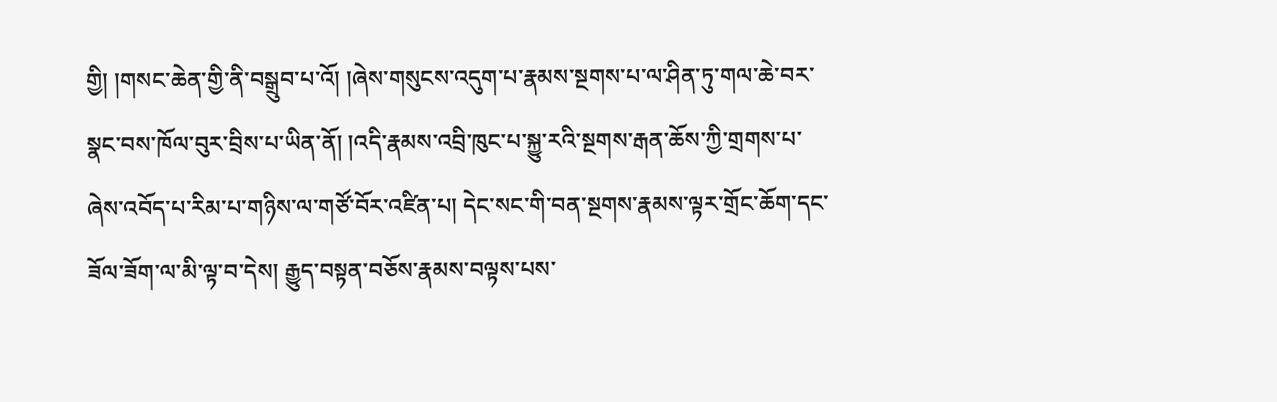གྱི། །གསང་ཆེན་གྱི་ནི་བསྒྲུབ་པ་འོ། །ཞེས་གསུངས་འདུག་པ་རྣམས་སྔགས་པ་ལ་ཤིན་ཏུ་གལ་ཆེ་བར་སྣང་བས་ཁོལ་བུར་བྲིས་པ་ཡིན་ནོ། །འདི་རྣམས་འབྲི་ཁུང་པ་སྐྱུ་རའི་སྔགས་རྒན་ཆོས་ཀྱི་གྲགས་པ་ཞེས་འབོད་པ་རིམ་པ་གཉིས་ལ་གཙོ་བོར་འཛིན་པ། དེང་སང་གི་བན་སྔགས་རྣམས་ལྟར་གྲོང་ཆོག་དང་ཟོལ་ཟོག་ལ་མི་ལྟ་བ་དེས། རྒྱུད་བསྟན་བཅོས་རྣམས་བལྟས་པས་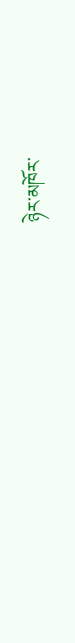ཉེར་མཁོར་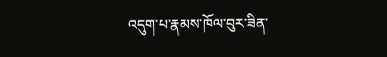འདུག་པ་རྣམས་ཁོལ་བུར་ཟིན་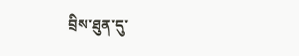བྲིས་ཐུན་དུ་